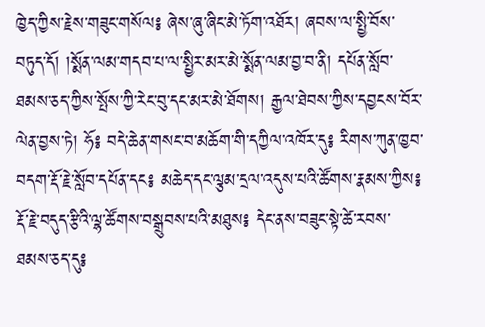ཁྱེད་ཀྱིས་རྗེས་གཟུང་གསོལ༔ ཞེས་ཞུ་ཞིང་མེ་ཏོག་འཐོར། ཞབས་ལ་སྤྱི་བོས་བཏུད་དོ། །སྨོན་ལམ་གདབ་པ་ལ་སྤྱིར་མར་མེ་སྨོན་ལམ་བྱ་བ་ནི། དཔོན་སློབ་ཐམས་ཅད་ཀྱིས་སྤོས་ཀྱི་རེང་བུ་དང་མར་མེ་ཐོགས། རྒྱལ་ཐེབས་ཀྱིས་དབྱངས་བོར་ལེན་བྱས་ཏེ། ཧོ༔ བདེ་ཆེན་གསང་བ་མཆོག་གི་དཀྱིལ་འཁོར་དུ༔ རིགས་ཀུན་ཁྱབ་བདག་རྡོ་རྗེ་སློབ་དཔོན་དང༔ མཆེད་དང་ལྕམ་དྲལ་འདུས་པའི་ཚོགས་རྣམས་ཀྱིས༔ རྡོ་རྗེ་བདུད་རྩིའི་ལྷ་ཚོགས་བསྒྲུབས་པའི་མཐུས༔ དེང་ནས་བཟུང་སྟེ་ཚེ་རབས་ཐམས་ཅད་དུ༔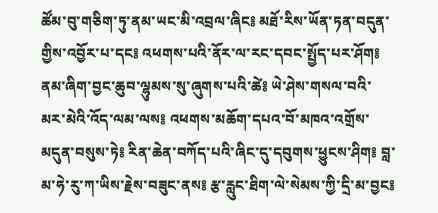ཚོམ་བུ་གཅིག་ཏུ་ནམ་ཡང་མི་འབྲལ་ཞིང༔ མཐོ་རིས་ཡོན་ཏན་བདུན་གྱིས་འབྱོར་པ་དང༔ འཕགས་པའི་ནོར་ལ་རང་དབང་སྤྱོད་པར་ཤོག༔ ནམ་ཞིག་བྱང་ཆུབ་ལྷུམས་སུ་ཞུགས་པའི་ཚེ༔ ཡེ་ཤེས་གསལ་བའི་མར་མེའི་འོད་ལམ་ལས༔ འཕགས་མཆོག་དཔའ་བོ་མཁའ་འགྲོས་མདུན་བསུས་ཏེ༔ རིན་ཆེན་བཀོད་པའི་ཞིང་དུ་དབུགས་ཕྱུངས་ཤིག༔ བླ་མ་ཧེ་རུ་ཀ་ཡིས་རྗེས་བཟུང་ནས༔ རྩ་རླུང་ཐིག་ལེ་སེམས་ཀྱི་དྲི་མ་བྱང༔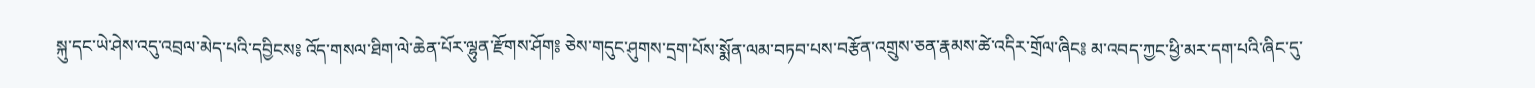སྐུ་དང་ཡེ་ཤེས་འདུ་འབྲལ་མེད་པའི་དབྱིངས༔ འོད་གསལ་ཐིག་ལེ་ཆེན་པོར་ལྷུན་རྫོགས་ཤོག༔ ཅེས་གདུང་ཤུགས་དྲག་པོས་སྨོན་ལམ་བཏབ་པས་བརྩོན་འགྲུས་ཅན་རྣམས་ཚེ་འདིར་གྲོལ་ཞིང༔ མ་འབད་ཀྱང་ཕྱི་མར་དག་པའི་ཞིང་དུ་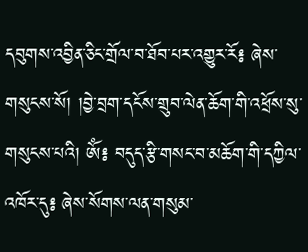དབུགས་འབྱིན་ཅིང་གྲོལ་བ་ཐོབ་པར་འགྱུར་རོ༔ ཞེས་གསུངས་སོ། །བྱེ་བྲག་དངོས་གྲུབ་ལེན་ཆོག་གི་འཕྲོས་སུ་གསུངས་པའི། ཨོཾ༔ བདུད་རྩི་གསང་བ་མཆོག་གི་དཀྱིལ་འཁོར་དུ༔ ཞེས་སོགས་ལན་གསུམ་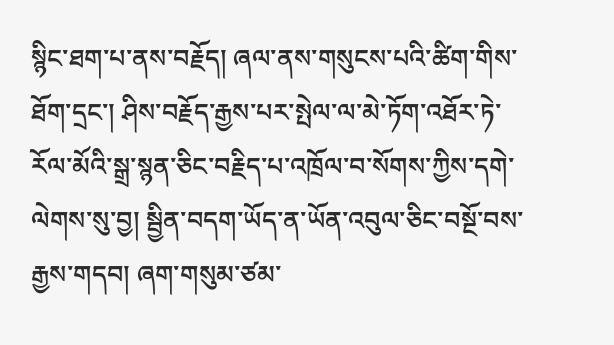སྙིང་ཐག་པ་ནས་བརྗོད། ཞལ་ནས་གསུངས་པའི་ཚིག་གིས་ཐོག་དྲང་། ཤིས་བརྗོད་རྒྱས་པར་སྤེལ་ལ་མེ་ཏོག་འཐོར་ཏེ་རོལ་མོའི་སྒྲ་སྙན་ཅིང་བརྗིད་པ་འཁྲོལ་བ་སོགས་ཀྱིས་དགེ་ལེགས་སུ་བྱ། སྦྱིན་བདག་ཡོད་ན་ཡོན་འབུལ་ཅིང་བསྔོ་བས་རྒྱས་གདབ། ཞག་གསུམ་ཙམ་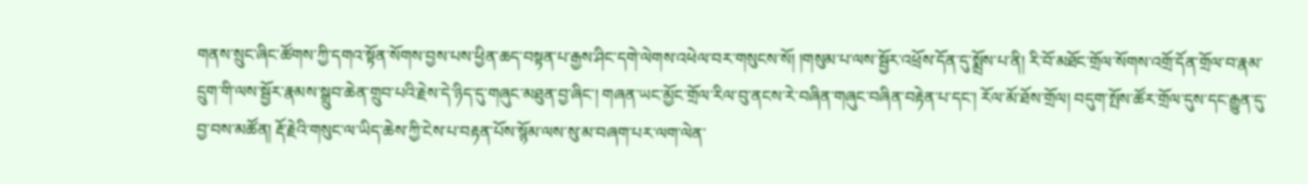གནས་སྲུང་ཞིང་ཚོགས་ཀྱི་དགའ་སྟོན་སོགས་བྱས་པས་ཕྱིན་ཆད་བསྟན་པ་རྒྱས་ཤིང་དགེ་ལེགས་འཕེལ་བར་གསུངས་སོ། །གསུམ་པ་ལས་སྦྱོར་འཕྲོས་དོན་དུ་སྨྲོས་པ་ནི། རི་བོ་མཐོང་གྲོལ་སོགས་འགྲོ་དོན་གྲོལ་བ་རྣམ་དྲུག་གི་ལས་སྦྱོར་རྣམས་སྒྲུབ་ཆེན་གྲུབ་པའི་རྗེས་དེ་ཉིད་དུ་གཞུང་མཐུན་བྱ་ཞིང་། གཞན་ཡང་མྱོང་གྲོལ་རིལ་བུ་ནངས་རེ་བཞིན་གཞུང་བཞིན་བརྟེན་པ་དང་། རོལ་མོ་ཐོས་གྲོལ། བདུག་སྤོས་ཚོར་གྲོལ་དུས་དང་རྒྱུན་དུ་བྱ་བས་མཚོན། རྡོ་རྗེའི་གསུང་ལ་ཡིད་ཆེས་ཀྱི་ངེས་པ་བརྟན་པོས་སྙོམ་ལས་སུ་མ་བཞག་པར་ལག་ལེན་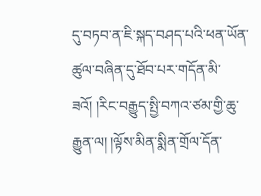དུ་བཏབ་ན་ཇི་སྐད་བཤད་པའི་ཕན་ཡོན་ཚུལ་བཞིན་དུ་ཐོབ་པར་གདོན་མི་ཟའོ། །རིང་བརྒྱུད་སྤྱི་བཀའ་ཙམ་གྱི་ཆུ་རྒྱུན་ལ། །ལྟོས་མིན་སྨིན་གྲོལ་དོན་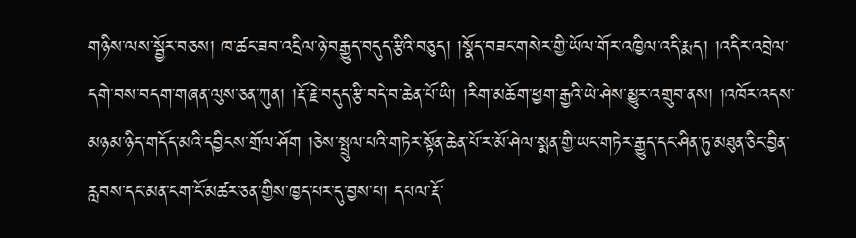གཉིས་ལས་སྦྱོར་བཅས། ཁ་ཚང་ཟབ་འདྲིལ་ཉེ་བརྒྱུད་བདུད་རྩིའི་བཅུད། །སྣོད་བཟང་གསེར་གྱི་ཡོལ་གོར་འཁྱིལ་འདི་རྨད། །འདིར་འབྲེལ་དགེ་བས་བདག་གཞན་ལུས་ཅན་ཀུན། །རྡོ་རྗེ་བདུད་རྩི་བདེ་བ་ཆེན་པོ་ཡི། །རིག་མཆོག་ཕྱག་རྒྱའི་ཡེ་ཤེས་མྱུར་འགྲུབ་ནས། །འཁོར་འདས་མཉམ་ཉིད་གདོད་མའི་དབྱིངས་གྲོལ་ཤོག །ཅེས་སྤྲུལ་པའི་གཏེར་སྟོན་ཆེན་པོ་ར་མོ་ཤེལ་སྨན་གྱི་ཡང་གཏེར་རྒྱུད་དང་ཤིན་ཏུ་མཐུན་ཅིང་བྱིན་རླབས་དང་མན་ངག་ངོ་མཚར་ཅན་གྱིས་ཁྱད་པར་དུ་བྱས་པ། དཔལ་རྡོ་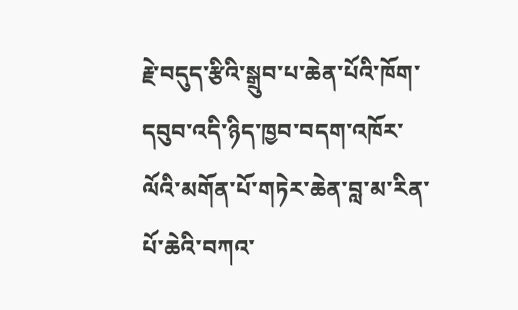རྗེ་བདུད་རྩིའི་སྒྲུབ་པ་ཆེན་པོའི་ཁོག་དབུབ་འདི་ཉིད་ཁྱབ་བདག་འཁོར་ལོའི་མགོན་པོ་གཏེར་ཆེན་བླ་མ་རིན་པོ་ཆེའི་བཀའ་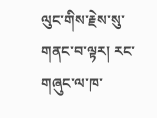ལུང་གིས་རྗེས་སུ་གནང་བ་ལྟར། རང་གཞུང་ལ་ཁ་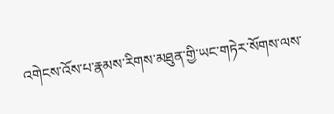འགེངས་འོས་པ་རྣམས་རིགས་མཐུན་གྱི་ཡང་གཏེར་སོགས་ལས་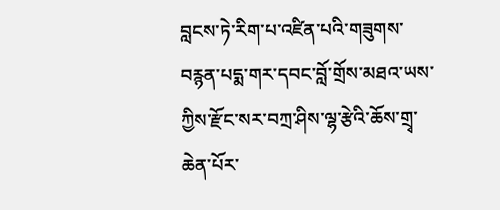བླངས་ཏེ་རིག་པ་འཛིན་པའི་གཟུགས་བརྙན་པདྨ་གར་དབང་བློ་གྲོས་མཐའ་ཡས་ཀྱིས་རྫོང་སར་བཀྲ་ཤིས་ལྷ་རྩེའི་ཆོས་གྲྭ་ཆེན་པོར་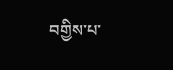བགྱིས་པ་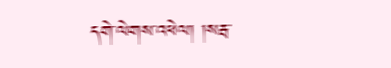དགེ་ལེགས་འཕེལ། །སརྦ་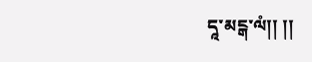དཱ་མངྒ་ལཾ།། །།